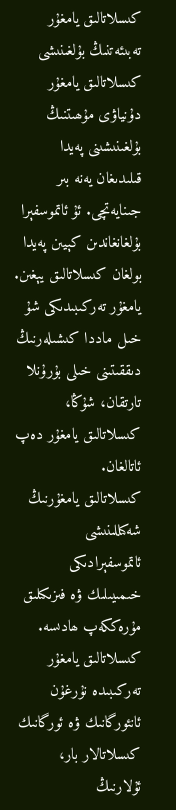كىسلاتالىق يامغۇر
تەبىئەتنىڭ بۇلغىنىشى
كىسلاتالىق يامغۇر دۇنياۋى مۇھىتنىڭ بۇلغىنىشىنى پەيدا قىلىدىغان يەنە بىر جىنايەتچى. ئۇ ئاتموسفېرا بۇلغانغاندىن كېيىن پەيدا بولغان كىسلاتالىق يېغىن. يامغۇر تەركىبىدىكى شۇ خىل ماددا كىشىلەرنىڭ دىققىتىنى خىلى بۇرۇنلا تارتقان، شۇڭا، كىسلاتالىق يامغۇر دەپ ئاتالغان.
كىسلاتالىق يامغۇرنىڭ شەكىللىنىشى ئاتموسفېرادىكى خىمىيىلىك ۋە فىزىكىلىق مۇرەككەپ ھادىسە. كىسلاتالىق يامغۇر تەركىبىدە نۇرغۇن ئانئورگانىك ۋە ئورگانىك كىسلاتالار بار، ئۇلارنىڭ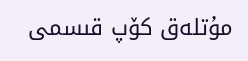مۇتلەق كۆپ قىسمى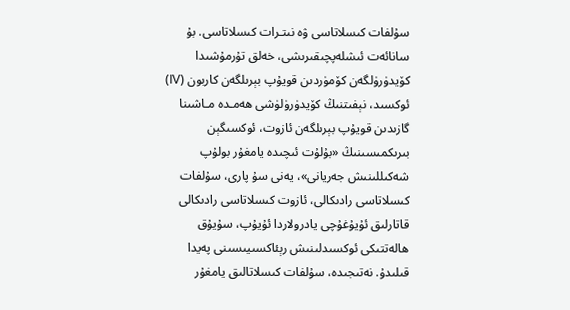سۇلفات كىسلاتاسى ۋە نىتـرات كىسلاتاسى. بۇ سانائەت ئىشلەپچىقىرىشى، خەلق تۇرمۇشىدا كۆيدۈرۈلگەن كۆمۈردىن قويۇپ بېرىلگەن كاربون (Ⅳ) ئوكسىد، نېفىتنىڭ كۆيدۈرۈلۈشى ھەمـدە مـاشىنا گازىدىن قويۇپ بېرىلگەن ئازوت، ئوكسىگېن بىرىكمىسىنىڭ «بۇلۇت ئىچىدە يامغۇر بولۇپ شەكىللىنىش جەريانى»، يەنى سۇ پارى، سۇلفات كىسلاتاسى رادىكالى، ئازوت كىسلاتاسى رادىكالى قاتارلىق ئۇيۇغۇچى يادرولاردا ئۇيۇپ، سۇيۇق ھالەتتىكى ئوكسىدلىنىش رېئاكسىيىسىنى پەيدا قىلىدۇ. نەتىجىدە، سۇلفات كىسلاتالىق يامغۇر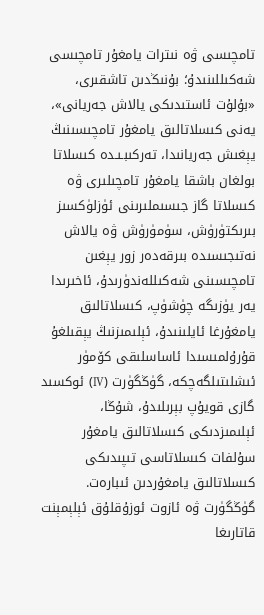تامچىسى ۋە نىترات يامغۇر تامچىسى شەكىللىنىدۇ؛ بۇنىڭدىن تاشقىرى، «بۇلۇت ئاستىدىكى يالاش جەريانى»، يەنى كىسلاتالىق يامغۇر تامچىسىنىڭ يېغىش جەريانىدا، تەركىبـىـدە كىسلاتا بولغان باشقا يامغۇر تامچىلىرى ۋە كىسلاتا گاز جىسىملىرىنى ئۈزلۈكسىز بىرىكتۈرۈش، سۈمۈرۈش ۋە يالاش نەتىجىسىدە بىرقەدەر زور يېغىن تامچىسىنى شەكىللەندۈرىدۇ، ئاخىرىدا يەر يۈزىگە چۈشۈپ، كىسلاتالىق يامغۇرغا ئايلىنىدۇ، ئېلىمىزنىڭ يېقىلغۇ قۇرۇلمىسىدا ئاساسلىقى كۆمۈر ئىشلىتىلگەچكە، گۈڭگۈرت (Ⅳ) ئوكسىد گازى قويۇپ بېرىلىدۇ، شۇڭا، ئېلىمىزدىكى كىسلاتالىق يامغۇر سۇلفات كىسلاتاسى تىپىدىكى كىسلاتالىق يامغۇردىن ئىبارەت.
گۈڭگۈرت ۋە ئازوت ئوزۇقلۇق ئېلېمېنت قاتارىغا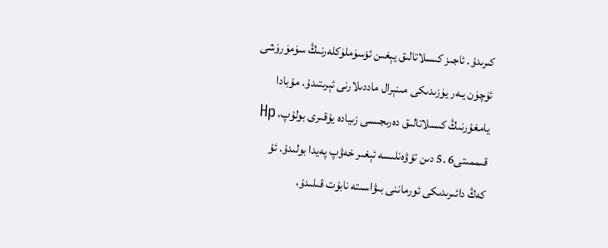كىرىدۇ. ئاجىز كىسلاتالىق يېغىن ئۆسۈملۈكلەرنىڭ سۈمۈرۈشى ئۈچۈن يـەر يۈزىدىكى مىنېرال ماددىلارنى ئېرىتىدۇ. مۇبادا يامغۇرنىڭ كىسلاتالىق دەرىجىسى زىيادە يۇقىرى بولۇپ، Hp قىممىتى6 .5 دىن تۆۋەنلىسە ئېغىر خەۋپ پەيدا بولىدۇ. ئۇ كەڭ دائىرىدىكى ئورماننى بىۋاسىتە نابۇت قىلىدۇ،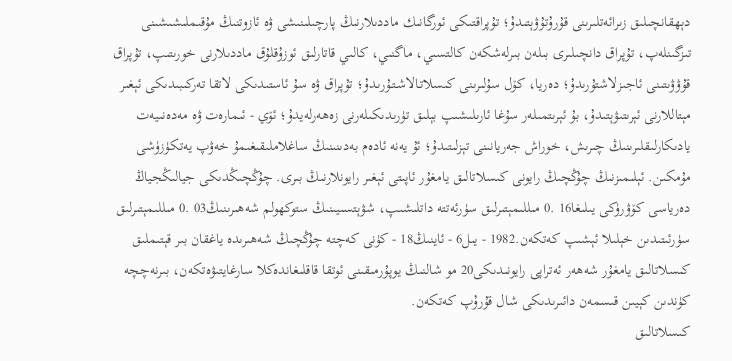دېھقانچىلىق زىرائەتلىرىنى قۇرۇتۇۋېتىدۇ؛ تۇپراقتىكى ئورگانىك ماددىلارنىڭ پارچىلىنىشى ۋە ئازوتنىڭ مۇقىملىشىشىنى تىزگىنلەپ، تۇپراق دانچىلىرى بىلەن بىرلەشكەن كالتسىي، ماگنىي، كالىي قاتارلىق ئوزۇقلۇق ماددىلارنى خورىتىپ، تۇپراق قۇۋۋىتىنى ئاجىزلاشتۇرىدۇ؛ دەريا، كۆل سۇلىرىنى كىسلاتـالاشـتـۇرىـدۇ؛ تۇپراق ۋە سۇ ئاستىدىكى لاتقا تەركىبىدىكى ئېغىر مېتاللارنى ئېرىتىۋېتىدۇ، بۇ ئېرىتمىلەر سۇغا ئارىلىشىپ بېلىق تۈرىدىكىلەرنى زەھەرلەيدۇ؛ ئۆي - ئىمارەت ۋە مەدەنىيەت يادىكارلىقلىرىنىڭ چىرىش، خوراش جەريانىنى تېزلىتىدۇ؛ ئۇ يەنە ئادەم بەدىنىنىڭ ساغلاملىقىغىمۇ خەۋپ يەتكۈزۈشى مۇمكىن. ئېلىمىزنىڭ چۇڭچىڭ رايونى كىسلاتالىق يامغۇر ئاپىتى ئېغىر رايونلارنىڭ بىرى. چۇڭچىڭدىكى جيالىڭجياڭ دەرياسى كۆۋرۈكى يىلىغا16 .0 مىللىمېتىرلىق سۈرئەتتە داتلىشىپ، شۋېتسىيىنىڭ ستوكھولم شەھىرىنىڭ03 .0 مىللىمېتىرلىق سۈرئىتىدىن خېلىلا ئېشىپ كەتكەن.1982 - يىل6 - ئاينىڭ18 - كۈنى كەچتە چۇڭچىڭ شەھىرىدە ياغقان بىر قېتىملىق كىسلاتالىق يامغۇر شەھەر ئەتراپى رايونىدىكى20 مو شالنىڭ يوپۇرمىقىنى ئوتقا قاقلىغاندەكلا سارغايتىۋەتكەن، بىرنەچچە كۈندىن كېيىن قىسمەن دائىرىدىكى شال قۇرۇپ كەتكەن.
كىسلاتالىق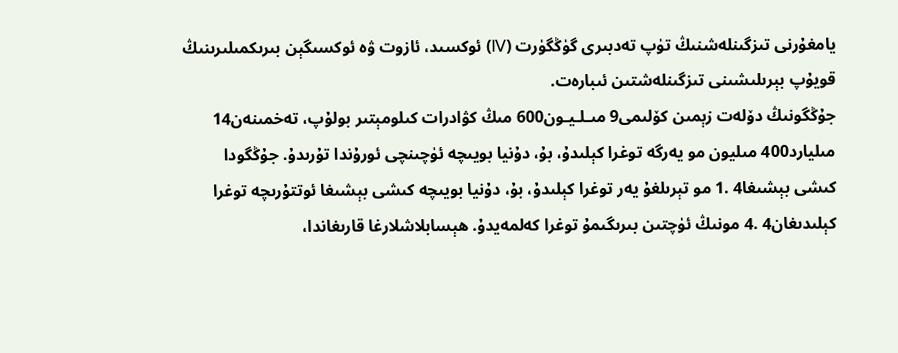يامغۇرنى تىزگىنلەشنىڭ تۈپ تەدبىرى گۈڭگۈرت (Ⅳ) ئوكسىد، ئازوت ۋە ئوكسىگېن بىرىكمىلىرىنىڭ قويۇپ بېرىلىشىنى تىزگىنلەشتىن ئىبارەت.
جۇڭگونىڭ دۆلەت زېمىن كۆلىمى9 مىـلـيـون600 مىڭ كۋادرات كىلومېتىر بولۇپ، تەخمىنەن14 مىليارد400 مىليون مو يەرگە توغرا كېلىدۇ، بۇ، دۇنيا بويىچە ئۈچىنچى ئورۇندا تۇرىدۇ. جۇڭگودا كىشى بېشىغا4 .1 مو تېرىلغۇ يەر توغرا كېلىدۇ، بۇ، دۇنيا بويىچە كىشى بېشىغا ئوتتۇرىچە توغرا كېلىدىغان4 .4 مونىڭ ئۈچتىن بىرىگىمۇ توغرا كەلمەيدۇ. ھېسابلاشلارغا قارىغاندا،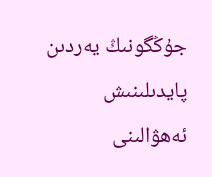جۇڭگونىڭ يەردىن پايدىلىنىش ئەھۋالىنى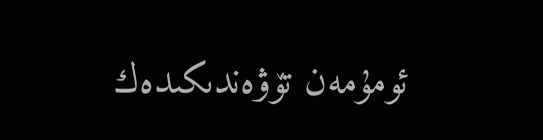ئومۇمەن تۆۋەندىكىدەك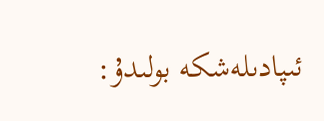ئىپادىلەشكە بولىدۇ: